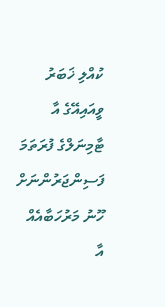ކުއްލި ޚަބަރު
ވީއައިއޭގެ އާ ޓާމިނަލްގެ ފުރަތަމަ ފަސިންޖަރުންނަށް ހޫނު މަރުހަބާއެއް
އާ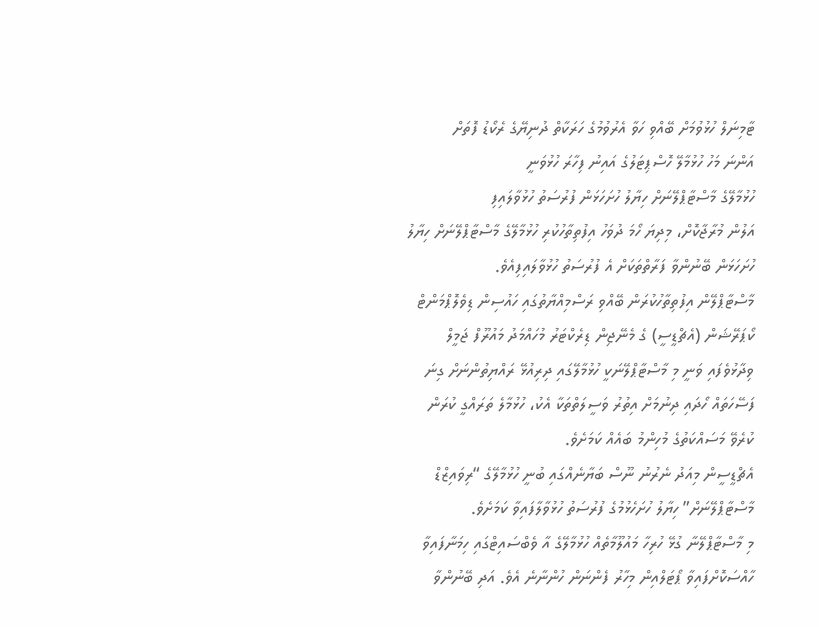ޓާމިނަލް ހުޅުވުމަށް ބޭއްވި ހަވާ އެރުވުމުގެ ހަރަކާތް ދުނިޔޭގެ ރެކޯޑު ފޮތަށް
އަންނަ މަހު ހުޅުމާލޭ ހޮސްޕިޓަލުގެ އައިނު ފިހާރަ ހުޅުވަނީ
ހުޅުމާލޭގެ މާސްޓާޕްލޭނަށް ހިޔާލު ހުށަހަޅަން ފުރުސަތު ހުޅުވާލައިފި
އަލުން މުރާޖާކޮށް، މިދިޔަ ހޯމަ ދުވަހު އިފުތިތާހުކުރި ހުޅުމާލޭގެ މާސްޓާޕްލޭނަށް ހިޔާލު ހުށަހަޅަން ބޭނުންވާ ފަރާތްތަކަށް އެ ފުރުސަތު ހުޅުވާލައިފިއެވެ.
މާސްޓާޕްލޭން އިފުތިތާހުކުރަން ބޭއްވި ރަސްމިއްޔާތުގައި ހައުސިން ޑިވެލޮޕްމަންޓް ކޯޕަރޭޝަން (އެޗްޑީސީ) ގެ މެނޭޖިން ޑިރެކްޓަރު މުހައްމަދު މައުރޫފް ޖަމީލް ވިދާޅުވެފައި ވަނީ މި މާސްޓާޕްލޭނަކީ ހުޅުމާލޭގައި ދިރިއުޅޭ ރައްޔިތުންނަށް ގިނަ ފަސޭހަތައް ހޯދައި ދިނުމަށް އިތުރު ވަސީލަތްތަކާ އެކު، ހުޅުމާލެ ތަރައްގީ ކުރަން ކުރެވޭ މަސައްކަތުގެ މުހިންމު ބައެއް ކަމަށެވެ.
އެޗްޑީސީން މިއަދު ނެރުނު ނޫސް ބަޔާނެއްގައި ބުނީ ހުޅުމާލޭގެ “ރިވައިޒްޑް މާސްޓާޕްލޭނަށް” ހިޔާލު ހުށަހެޅުމުގެ ފުރުސަތު ހުޅުވާލާފައިވާ ކަމަށެވެ.
މި މާސްޓާޕްލޭނާ ގުޅޭ ހުރިހާ މައުލޫމާތެއް ހުޅުމާލޭގެ އާ ވެބްސައިޓްގައި ހިމަނާފައިވާ ހާއްސަކޮށްފައިވާ ޕޯޓަލްއިން މިހާރު ފެންނަން ހުންނާނެ އެވެ. އަދި ބޭނުންވާ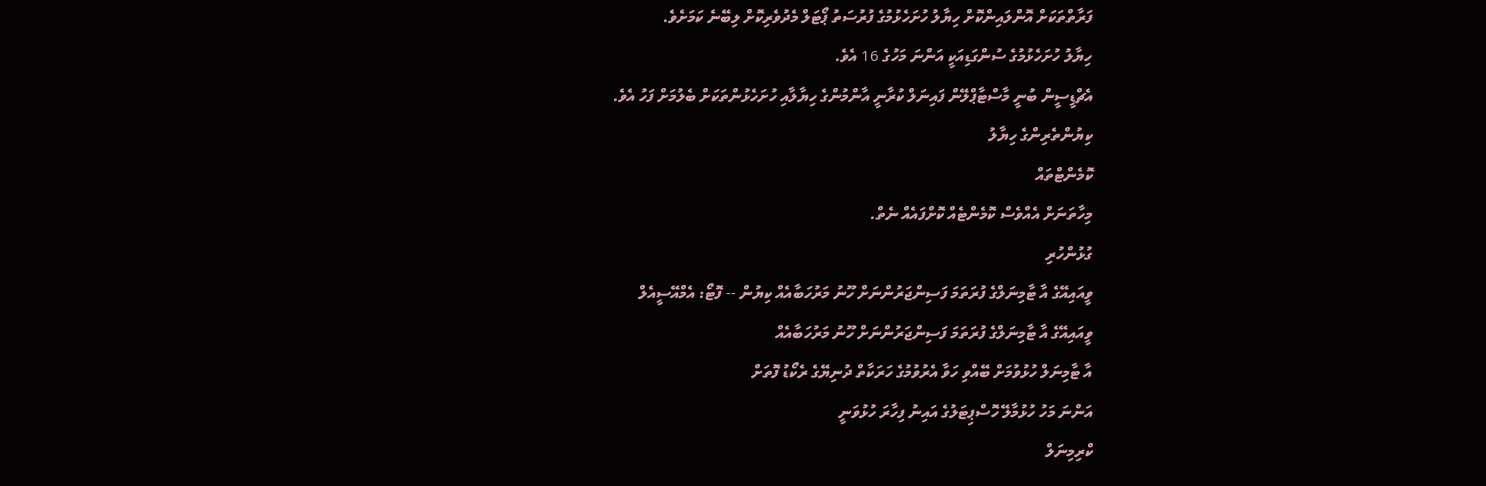ފަރާތްތަކަށް އޮންލައިންކޮށް ހިޔާލު ހުށަހެޅުމުގެ ފުރުސަތު ޕޯޓަލް މެދުވެރިކޮށް ލިބޭނެ ކަމަށެވެ.
ހިޔާލު ހުށަހެޅުމުގެ ސުންގަޑިއަކީ އަންނަ މަހުގެ 16 އެވެ.
އެޗްޑީސީން ބުނީ މާސްޓާޕްލޭން ފައިނަލް ކުރާނީ އާންމުންގެ ހިޔާލާއި ހުށަހެޅުންތަކަށް ބެލުމަށް ފަހު އެވެ.
ކިޔުންތެރިންގެ ހިޔާލު
ކޮމެންޓްތައް
މިހާތަނަށް އެއްވެސް ކޮމެންޓެއް ކޮށްފައެއް ނެތް.
ގުޅުންހުރި
ވީއައިއޭގެ އާ ޓާމިނަލްގެ ފުރަތަމަ ފަސިންޖަރުންނަށް ހޫނު މަރުހަބާއެއް ކިޔުން -- ފޮޓޯ: އެމްއޭސީއެލް
ވީއައިއޭގެ އާ ޓާމިނަލްގެ ފުރަތަމަ ފަސިންޖަރުންނަށް ހޫނު މަރުހަބާއެއް
އާ ޓާމިނަލް ހުޅުވުމަށް ބޭއްވި ހަވާ އެރުވުމުގެ ހަރަކާތް ދުނިޔޭގެ ރެކޯޑު ފޮތަށް
އަންނަ މަހު ހުޅުމާލޭ ހޮސްޕިޓަލުގެ އައިނު ފިހާރަ ހުޅުވަނީ
ކްރިމިނަލް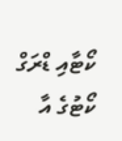ކޯޓާއި ޑްރަގް ކޯޓުގެ އާ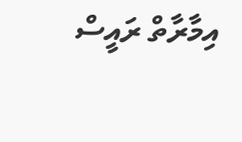އިމާރާތް ރައީސް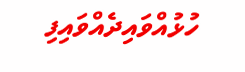ހުޅުއްވައިދެއްވައިފި